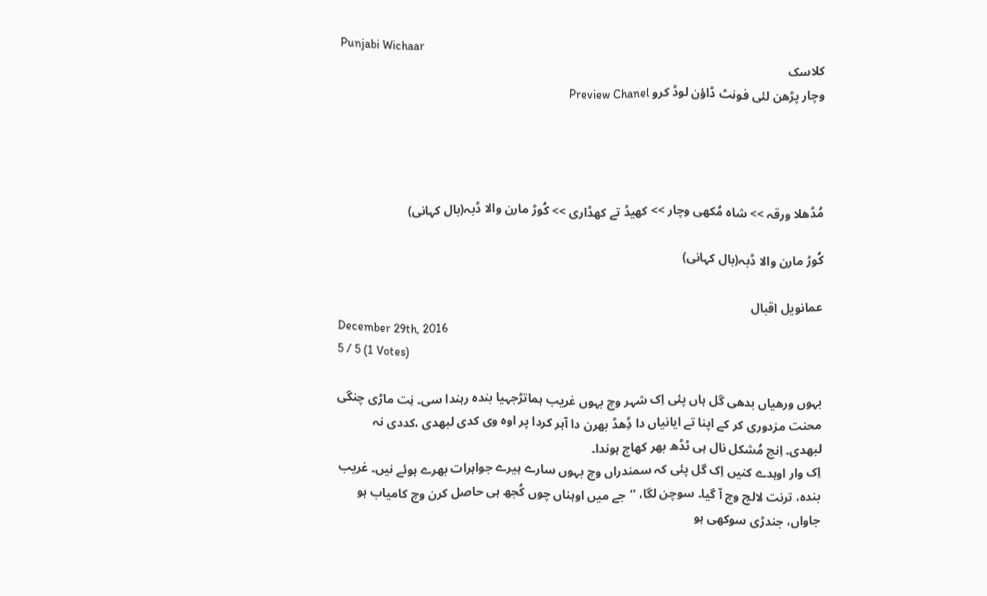Punjabi Wichaar
کلاسک
وچار پڑھن لئی فونٹ ڈاؤن لوڈ کرو Preview Chanel




مُڈھلا ورقہ >> شاہ مُکھی وچار >> کھیڈ تے کھڈاری >> کُوڑ مارن والا ڈبہ(بال کہانی)

کُوڑ مارن والا ڈبہ(بال کہانی)

عمانویل اقبال
December 29th, 2016
5 / 5 (1 Votes)

بہوں ورھیاں بدھی گل ہاں پئی اِک شہر وچ بہوں غریب ہماتڑجہیا بندہ رہندا سی۔ نِت ماڑی چنگی محنت مزدوری کر کے اپنا تے ایانیاں دا ڈِھڈ بھرن دا آہر کردا پر اوہ وی کدی لبھدی ،کددی نہ لبھدی۔ اِنج مُشکل نال ہی ٹڈھ بھر کھاج ہوندا۔
اِک وار اوہدے کنیں اِک گل پئی کہ سمندراں وچ بہوں سارے ہیرے جواہرات بھرے ہوئے نیں۔ غریب بندہ، ترنت لالچ وچ آ گیا۔ سوچن لگا، ’’جے میں اوہناں چوں کُجھ ہی حاصل کرن وچ کامیاب ہو جاواں، جندڑی سوکھی ہو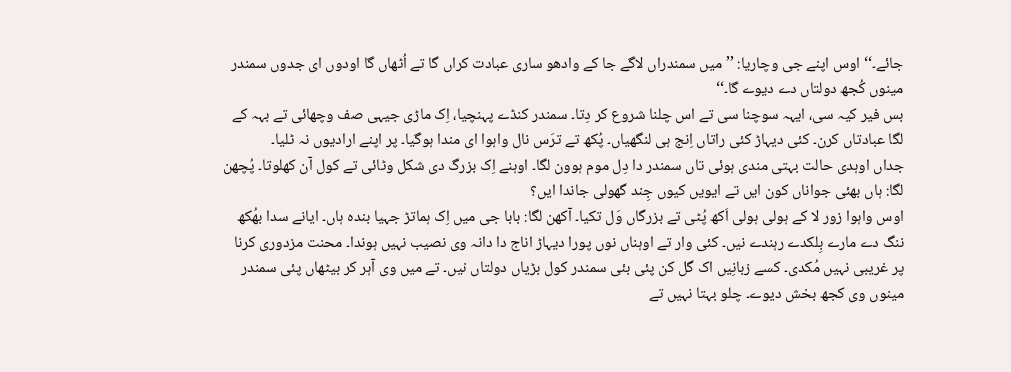جائے۔‘‘ اوس اپنے جی وچاریا: ’’میں سمندراں لاگے جا کے وادھو ساری عبادت کراں گا تے اُٹھاں گا اودوں ای جدوں سمندر مینوں کُجھ دولتاں دے دیوے گا۔‘‘
بس فیر کیہ سی، ایہہ سوچنا سی تے اس چلنا شروع کر دِتا۔ سمندر کنڈے پہنچیا، اِک ماڑی جیہی صف وچھائی تے بہہ کے لگا عبادتاں کرن۔ کئی دیہاڑ کئی راتاں اِنج ہی لنگھیاں۔ پُکھ تے ترَس نال واہوا ای مندا ہوگیا۔ پر اپنے ارادیوں نہ ٹلیا۔
جداں اوہدی حالت بہتی مندی ہوئی تاں سمندر دا دِل موم ہوون لگا۔ اوہنے اِک بزرگ دی شکل وٹائی تے کول آن کھلوتا۔ پُچھن لگا: ہاں بھئی جواناں کون ایں تے ایویں کیوں جِند گھولی جاندا ایں؟
اوس واہوا زور لا کے ہولی ہولی اَکھ پُٹی تے بزرگاں وَل تکیا۔ آکھن لگا: بابا جی میں اِک ہماتڑ جہیا بندہ ہاں۔ ایانے سدا بھُکھ ننگ دے مارے بِلکدے رہندے نیں۔ کئی وار تے اوہناں نوں پورا دیہاڑ اناج دا دانہ وی نصیب نہیں ہوندا۔ محنت مزدوری کرنا پر غریبی نہیں مُکدی۔ کسے زبانِیں اک گل کن پئی بئی سمندر کول بڑیاں دولتاں نیں۔ تے میں وی آہر کر بیٹھاں پئی سمندر مینوں وی کجھ بخش دیوے۔ چلو بہتا نہیں تے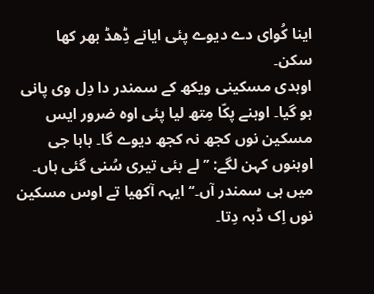اینا کُوای دے دیوے پئی ایانے ڈِھڈ بھر کھا سکن۔
اوہدی مسکینی ویکھ کے سمندر دا دِل وی پانی ہو گیا۔ اوہنے پکّا مِتھ لیا پئی اوہ ضرور ایس مسکین نوں کجھ نہ کجھ دیوے گا۔ بابا جی اوہنوں کہن لگے: ’’لے بئی تیری سُنی گئی ہاں۔ میں ہی سمندر آں۔‘‘ ایہہ آکھیا تے اوس مسکین نوں اِک ڈبہ دِتا۔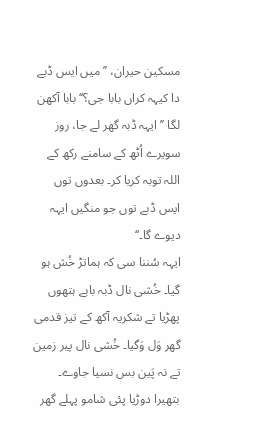مسکین حیران، ’’میں ایس ڈبے دا کیہہ کراں بابا جی؟‘‘ بابا آکھن لگا ’’ایہہ ڈبہ گھر لے جا، روز سویرے اُٹھ کے سامنے رکھ کے اللہ توبہ کریا کر۔ بعدوں توں ایس ڈبے توں جو منگیں ایہہ دیوے گا۔‘‘
ایہہ سُننا سی کہ ہماتڑ خُش ہو گیا۔ خُشی نال ڈبہ بابے ہتھوں پھڑیا تے شکریہ آکھ کے تیز قدمی گھر وَل وَگیا۔ خُشی نال پیر زمین تے نہ پَین بس نسیا جاوے۔ بتھیرا دوڑیا پئی شامو پہلے گھر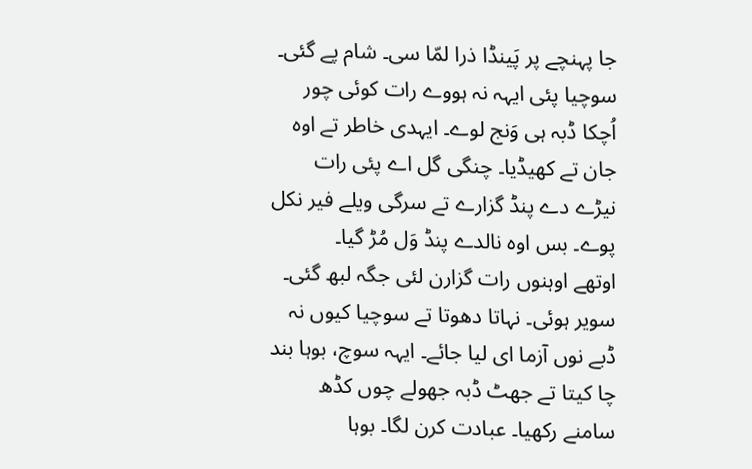جا پہنچے پر پَینڈا ذرا لمّا سی۔ شام پے گئی۔ سوچیا پئی ایہہ نہ ہووے رات کوئی چور اُچکا ڈبہ ہی وَنج لوے۔ ایہدی خاطر تے اوہ جان تے کھیڈیا۔ چنگی گل اے پئی رات نیڑے دے پنڈ گزارے تے سرگی ویلے فیر نکل پوے۔ بس اوہ نالدے پنڈ وَل مُڑ گیا۔
اوتھے اوہنوں رات گزارن لئی جگہ لبھ گئی۔
سویر ہوئی۔ نہاتا دھوتا تے سوچیا کیوں نہ ڈبے نوں آزما ای لیا جائے۔ ایہہ سوچ، بوہا بند چا کیتا تے جھٹ ڈبہ جھولے چوں کڈھ سامنے رکھیا۔ عبادت کرن لگا۔ بوہا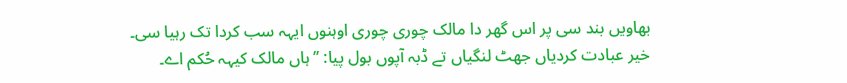بھاویں بند سی پر اس گھر دا مالک چوری چوری اوہنوں ایہہ سب کردا تک رہیا سی۔
خیر عبادت کردیاں جھٹ لنگیاں تے ڈبہ آپوں بول پیا: ’’ہاں مالک کیہہ حُکم اے۔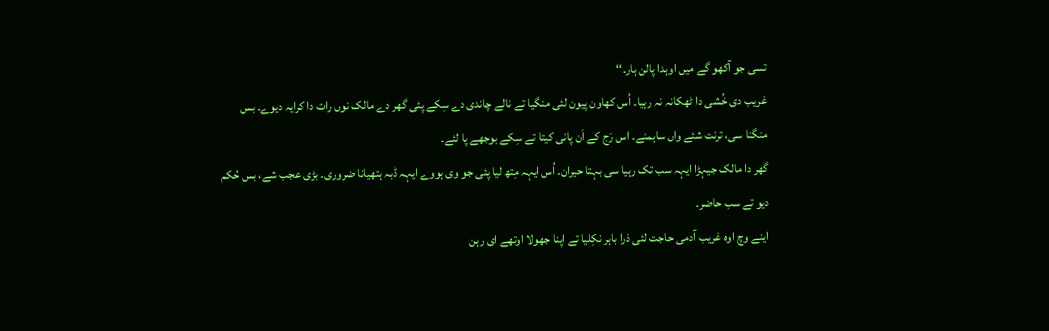تسی جو آکھو گے میں اوہدا پالن ہار۔‘‘
غریب دی خُشی دا ٹھکانہ نہ رہیا۔ اُس کھاون پیون لئی منگیا تے نالے چاندی دے سِکے پئی گھر دے مالک نوں رات دا کرایہ دیوے۔ بس منگنا سی، ترنت شئے واں ساہمنے۔ اس رَج کے اَن پانی کیتا تے سِکے بوجھے پا لئے۔
گھر دا مالک جیہڑا ایہہ سب تک رہیا سی بہتا حیران۔ اُس ایہہ مِتھ لیا پئی جو وی ہووے ایہہ ڈبہ ہتھیانا ضروری۔ بڑی عجب شے، بس حُکم دیو تے سب حاضر۔
اینے وچ اوہ غریب آدمی حاجت لئی ذرا باہر نکِلیا تے اپنا جھولا اوتھے ای رہن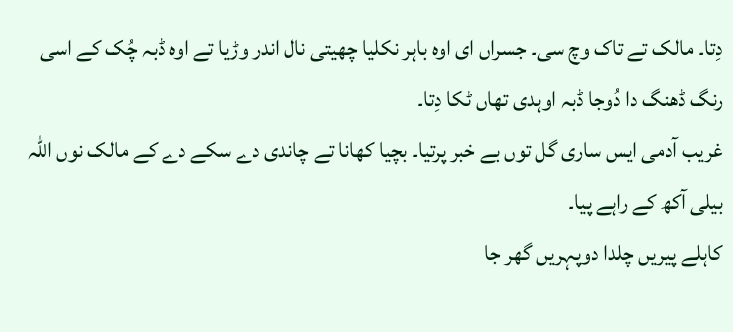دِتا۔ مالک تے تاک وچ سی۔ جسراں ای اوہ باہر نکلیا چھیتی نال اندر وڑیا تے اوہ ڈبہ چُک کے اسی رنگ ڈھنگ دا دُوجا ڈبہ اوہدی تھاں ٹکا دِتا۔
غریب آدمی ایس ساری گل توں بے خبر پرتیا۔ بچیا کھانا تے چاندی دے سکے دے کے مالک نوں اللہ بیلی آکھ کے راہے پیا۔
کاہلے پیریں چلدا دوپہریں گھر جا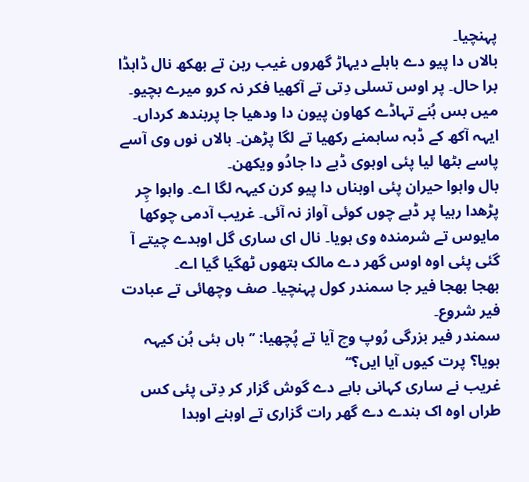پہنچیا۔
بالاں دا پیو دے باہلے دیہاڑ گھروں غیب رہن تے بھکھ نال ڈاہڈا برا حال۔ پر اوس تسلی دِتی تے آکھیا فکر نہ کرو میرے بچیو۔ میں بس ہُنے تہاڈے کھاون پیون دا ودھیا جا پربندھ کرداں۔ ایہہ آکھ کے ڈبہ ساہمنے رکھیا تے لگا پڑھن۔ بالاں نوں وی آسے پاسے بٹھا لیا پئی اوہوی ڈبے دا جادُو ویکھن۔
بال واہوا حیران پئی اوہناں دا پیو کرن کیہہ لگا اے۔ واہوا چِر پڑھدا رہیا پر ڈبے چوں کوئی آواز نہ آئی۔ غریب آدمی چوکھا مایوس تے شرمندہ وی ہویا۔ نال ای ساری گل اوہدے چیتے آ گئی پئی اوہ اوس گھر دے مالک ہتھوں ٹھگیا گیا اے۔
بھجا بھجا فیر جا سمندر کول پہنچیا۔ صف وچھائی تے عبادت فیر شروع۔
سمندر فیر بزرگی رُوپ وچ آیا تے پُچھیا: ’’ہاں بئی ہُن کیہہ ہویا؟ پرت کیوں آیا ایں؟‘‘
غریب نے ساری کہانی بابے دے گوش گزار کر دِتی پئی کس طراں اوہ اک بندے دے گھر رات گزاری تے اوہنے اوہدا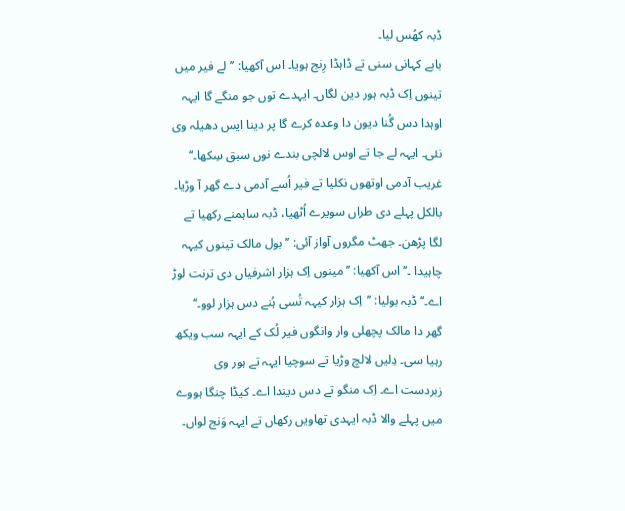ڈبہ کھُس لیا۔
بابے کہانی سنی تے ڈاہڈا رِنج ہویا۔ اس آکھیا: ’’لے فیر میں تینوں اِک ڈبہ ہور دین لگاں۔ ایہدے توں جو منگے گا ایہہ اوہدا دس گُنا دیون دا وعدہ کرے گا پر دینا ایس دھیلہ وی نئی۔ ایہہ لے جا تے اوس لالچی بندے نوں سبق سِکھا۔‘‘
غریب آدمی اوتھوں نکلیا تے فیر اُسے آدمی دے گھر آ وڑیا۔ بالکل پہلے دی طراں سویرے اُٹھیا، ڈبہ ساہمنے رکھیا تے لگا پڑھن۔ جھٹ مگروں آواز آئی: ’’بول مالک تینوں کیہہ چاہیدا ۔‘‘ اس آکھیا: ’’مینوں اِک ہزار اشرفیاں دی ترنت لوڑ اے۔‘‘ ڈبہ بولیا: ’’اِک ہزار کیہہ تُسی ہُنے دس ہزار لوو۔‘‘
گھر دا مالک پچھلی وار وانگوں فیر لُک کے ایہہ سب ویکھ رہیا سی۔ دِلیں لالچ وڑیا تے سوچیا ایہہ تے ہور وی زبردست اے۔ اِک منگو تے دس دیندا اے۔ کیڈا چنگا ہووے میں پہلے والا ڈبہ ایہدی تھاویں رکھاں تے ایہہ وَنج لواں۔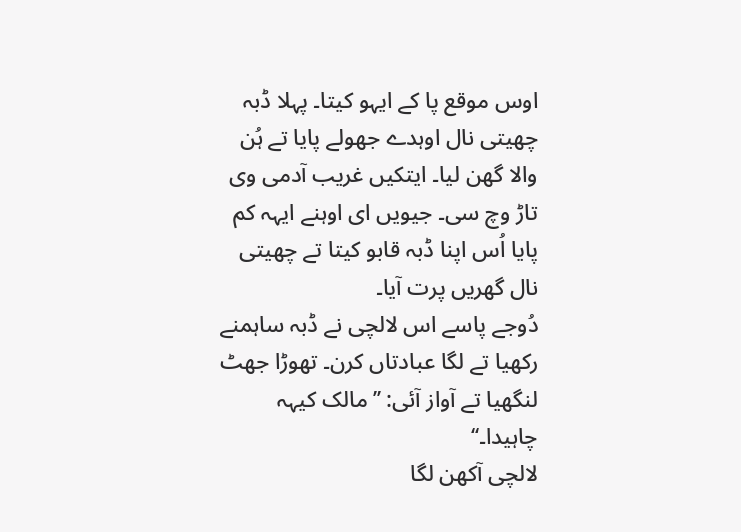اوس موقع پا کے ایہو کیتا۔ پہلا ڈبہ چھیتی نال اوہدے جھولے پایا تے ہُن والا گھن لیا۔ ایتکیں غریب آدمی وی تاڑ وچ سی۔ جیویں ای اوہنے ایہہ کم پایا اُس اپنا ڈبہ قابو کیتا تے چھیتی نال گھریں پرت آیا۔
دُوجے پاسے اس لالچی نے ڈبہ ساہمنے رکھیا تے لگا عبادتاں کرن۔ تھوڑا جھٹ لنگھیا تے آواز آئی: ’’مالک کیہہ چاہیدا۔‘‘
لالچی آکھن لگا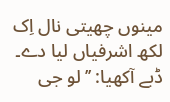مینوں چھیتی نال اِک لکھ اشرفیاں لیا دے۔
ڈبے آکھیا: ’’لو جی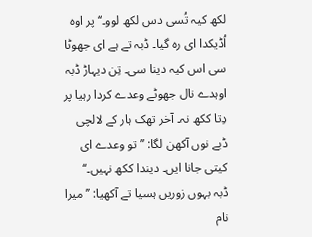لکھ کیہ تُسی دس لکھ لوو۔‘‘ پر اوہ اُڈیکدا ای رہ گیا۔ ڈبہ تے ہے ای جھوٹا سی اس کیہ دینا سی۔ تِن دیہاڑ ڈبہ اوہدے نال جھوٹے وعدے کردا رہیا پر دِتا ککھ نہ۔ آخر تھک ہار کے لالچی ڈبے نوں آکھن لگا: ’’تو وعدے ای کیتی جانا ایں۔ دیندا ککھ نہیں۔‘‘
ڈبہ بہوں زوریں ہسیا تے آکھیا: ’’میرا نام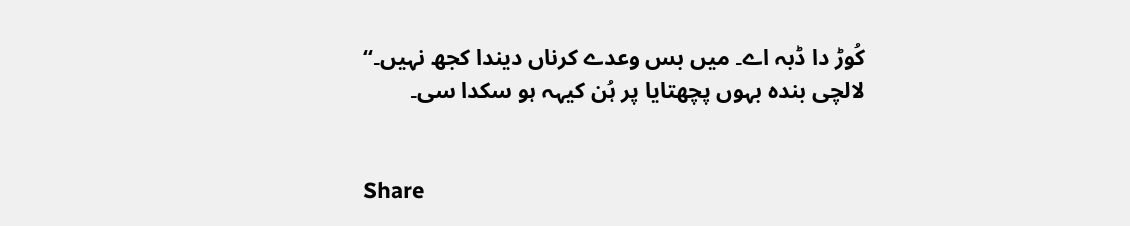کُوڑ دا ڈبہ اے۔ میں بس وعدے کرناں دیندا کجھ نہیں۔‘‘
لالچی بندہ بہوں پچھتایا پر ہُن کیہہ ہو سکدا سی۔


Share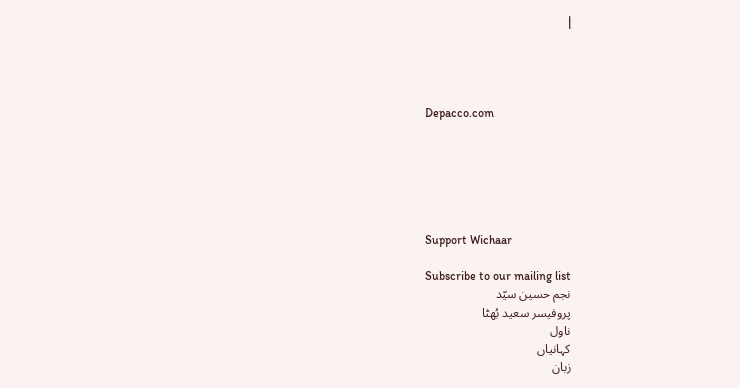|




Depacco.com






Support Wichaar

Subscribe to our mailing list
نجم حسین سیّد
پروفیسر سعید بُھٹا
ناول
کہانیاں
زبان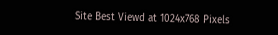Site Best Viewd at 1024x768 Pixels